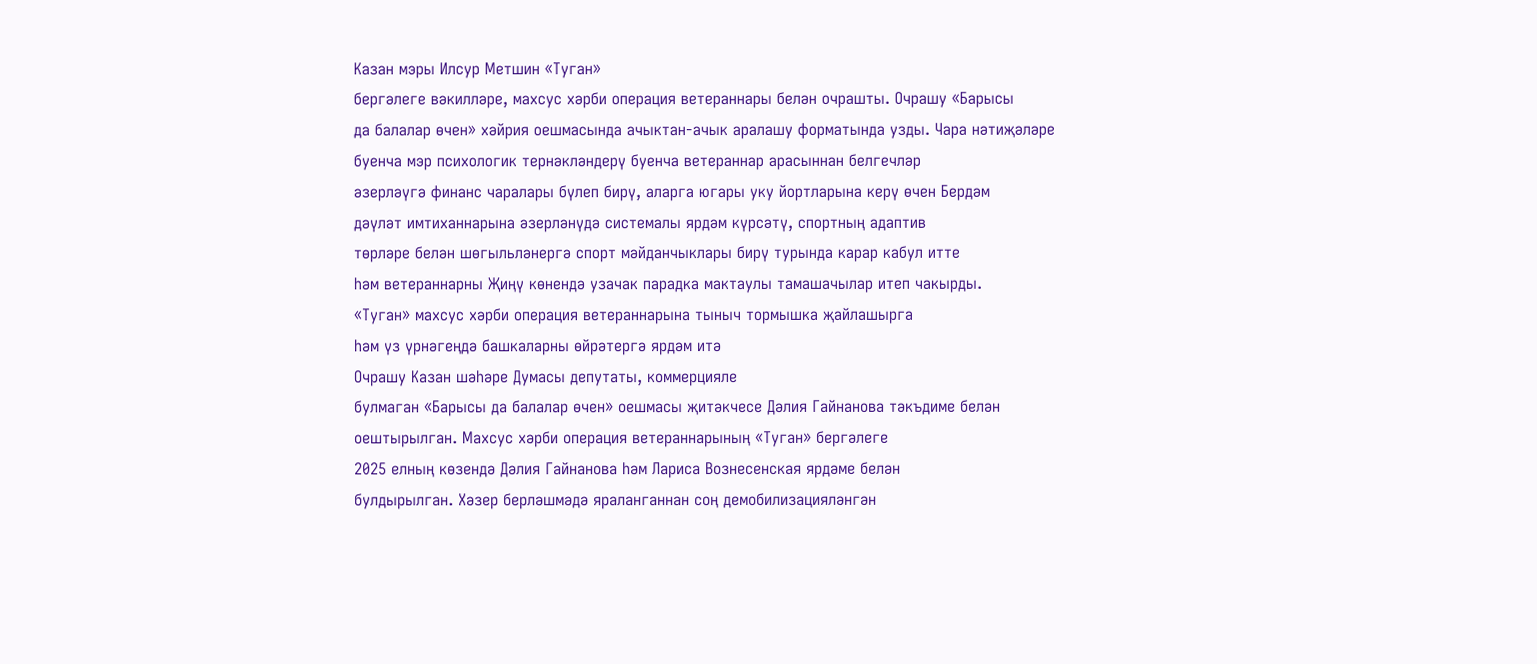Казан мэры Илсур Метшин «Туган»
бергәлеге вәкилләре, махсус хәрби операция ветераннары белән очрашты. Очрашу «Барысы
да балалар өчен» хәйрия оешмасында ачыктан-ачык аралашу форматында узды. Чара нәтиҗәләре
буенча мэр психологик тернәкләндерү буенча ветераннар арасыннан белгечләр
әзерләүгә финанс чаралары бүлеп бирү, аларга югары уку йортларына керү өчен Бердәм
дәүләт имтиханнарына әзерләнүдә системалы ярдәм күрсәтү, спортның адаптив
төрләре белән шөгыльләнергә спорт мәйданчыклары бирү турында карар кабул итте
һәм ветераннарны Җиңү көнендә узачак парадка мактаулы тамашачылар итеп чакырды.
«Туган» махсус хәрби операция ветераннарына тыныч тормышка җайлашырга
һәм үз үрнәгеңдә башкаларны өйрәтергә ярдәм итә
Очрашу Казан шәһәре Думасы депутаты, коммерцияле
булмаган «Барысы да балалар өчен» оешмасы җитәкчесе Дәлия Гайнанова тәкъдиме белән
оештырылган. Махсус хәрби операция ветераннарының «Туган» бергәлеге
2025 елның көзендә Дәлия Гайнанова һәм Лариса Вознесенская ярдәме белән
булдырылган. Хәзер берләшмәдә яраланганнан соң демобилизацияләнгән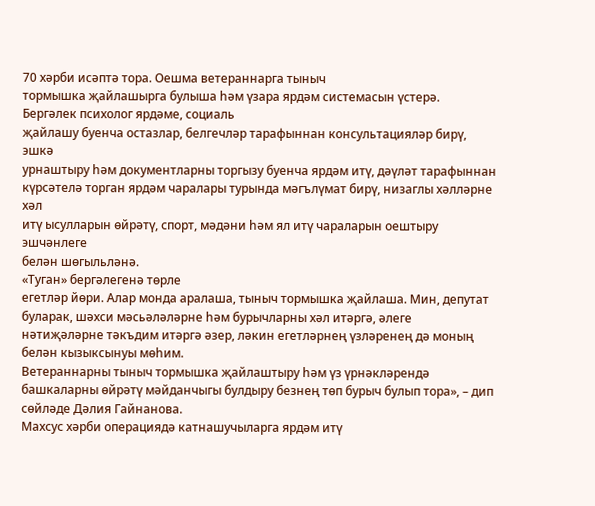70 хәрби исәптә тора. Оешма ветераннарга тыныч
тормышка җайлашырга булыша һәм үзара ярдәм системасын үстерә.
Бергәлек психолог ярдәме, социаль
җайлашу буенча остазлар, белгечләр тарафыннан консультацияләр бирү, эшкә
урнаштыру һәм документларны торгызу буенча ярдәм итү, дәүләт тарафыннан
күрсәтелә торган ярдәм чаралары турында мәгълүмат бирү, низаглы хәлләрне хәл
итү ысулларын өйрәтү, спорт, мәдәни һәм ял итү чараларын оештыру эшчәнлеге
белән шөгыльләнә.
«Туган» бергәлегенә төрле
егетләр йөри. Алар монда аралаша, тыныч тормышка җайлаша. Мин, депутат
буларак, шәхси мәсьәләләрне һәм бурычларны хәл итәргә, әлеге нәтиҗәләрне тәкъдим итәргә әзер, ләкин егетләрнең үзләренең дә моның белән кызыксынуы мөһим.
Ветераннарны тыныч тормышка җайлаштыру һәм үз үрнәкләрендә башкаларны өйрәтү мәйданчыгы булдыру безнең төп бурыч булып тора», – дип
сөйләде Дәлия Гайнанова.
Махсус хәрби операциядә катнашучыларга ярдәм итү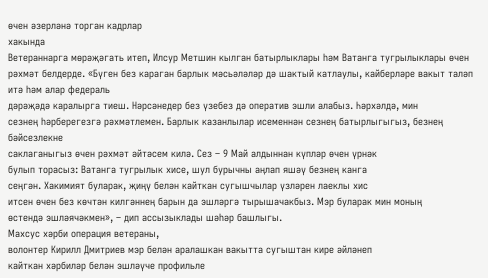өчен әзерләнә торган кадрлар
хакында
Ветераннарга мөрәҗәгать итеп, Илсур Метшин кылган батырлыклары һәм Ватанга тугрылыклары өчен рәхмәт белдерде. «Бүген без караган барлык мәсьәләләр дә шактый катлаулы, кайберләре вакыт таләп
итә һәм алар федераль
дәрәҗәдә каралырга тиеш. Нәрсәнедер без үзебез дә оператив эшли алабыз. Һәрхәлдә, мин
сезнең һәрберегезгә рәхмәтлемен. Барлык казанлылар исеменнән сезнең батырлыгыгыз, безнең бәйсезлекне
саклаганыгыз өчен рәхмәт әйтәсем килә. Сез – 9 Май алдыннан күпләр өчен үрнәк
булып торасыз: Ватанга тугрылык хисе, шул бурычны аңлап яшәү безнең канга
сеңгән. Хакимият буларак, җиңү белән кайткан сугышчылар үзләрен лаеклы хис
итсен өчен без көчтән килгәннең барын да эшләргә тырышачакбыз. Мэр буларак мин моның
өстендә эшләячәкмен», – дип ассызыклады шәһәр башлыгы.
Махсус хәрби операция ветераны,
волонтер Кирилл Дмитриев мэр белән аралашкан вакытта сугыштан кире әйләнеп
кайткан хәрбиләр белән эшләүче профильле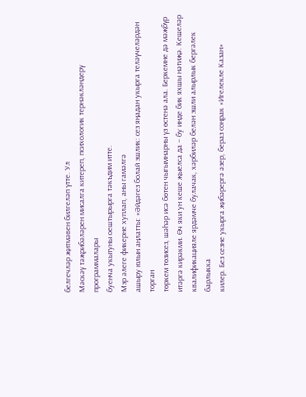белгечләр җитмәвен билгеләп үтте. Ул
Мәскәү тәҗрибәләрен мисалга китереп, психологик тернәкләндерү программалары
буенча укытуны оештырырга тәкъдим итте.
Мэр әлеге фикерне хуплап, аны гамәлгә
ашыру юлын аңлатты: «Әйдәгез болай эшлик: сез яңадан укырга теләүчеләрдән торган
төркем төзисез, шәһәр исә бөтен чыгымнарны үз өстенә ала. Беркемне дә мәҗбүр
итәргә кирәкми. Өч яки ун кеше җыелса да – бу инде бик яхшы нәтиҗә. Кешеләр
квалификацияле ярдәмче булачак, хәрбиләр белән эшли алырлык бергәлек барлыкка
килер. Без сезне укырга җибәрергә әзер, бераз соңрак «Игелекле Казан»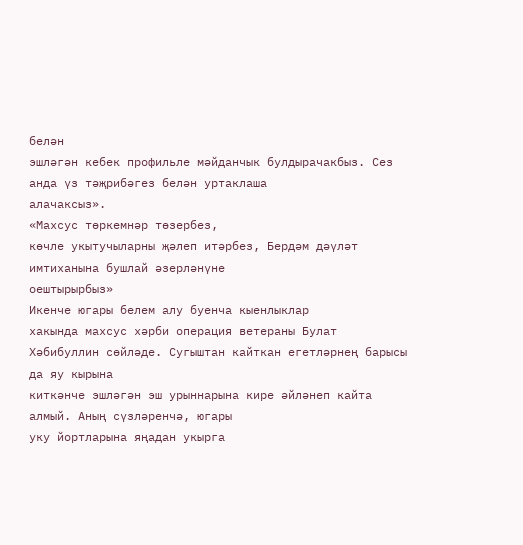белән
эшләгән кебек профильле мәйданчык булдырачакбыз. Сез анда үз тәҗрибәгез белән уртаклаша
алачаксыз».
«Махсус төркемнәр төзербез,
көчле укытучыларны җәлеп итәрбез, Бердәм дәүләт имтиханына бушлай әзерләнүне
оештырырбыз»
Икенче югары белем алу буенча кыенлыклар
хакында махсус хәрби операция ветераны Булат
Хәбибуллин сөйләде. Сугыштан кайткан егетләрнең барысы да яу кырына
киткәнче эшләгән эш урыннарына кире әйләнеп кайта алмый. Аның сүзләренчә, югары
уку йортларына яңадан укырга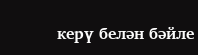керү белән бәйле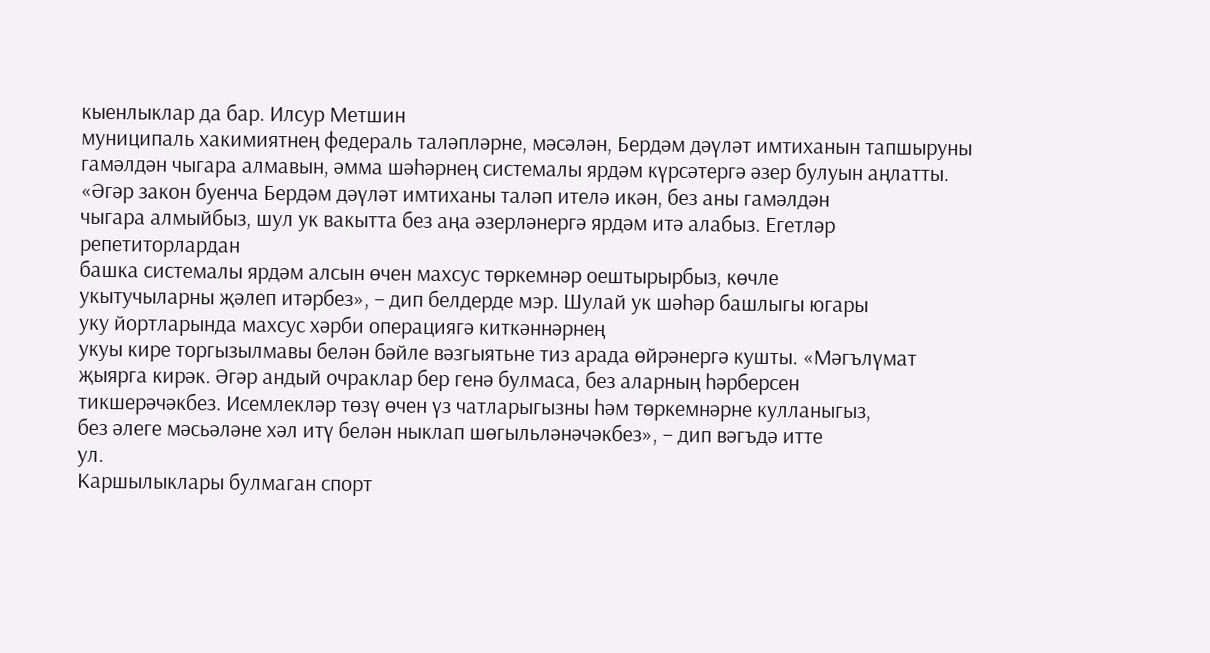кыенлыклар да бар. Илсур Метшин
муниципаль хакимиятнең федераль таләпләрне, мәсәлән, Бердәм дәүләт имтиханын тапшыруны
гамәлдән чыгара алмавын, әмма шәһәрнең системалы ярдәм күрсәтергә әзер булуын аңлатты.
«Әгәр закон буенча Бердәм дәүләт имтиханы таләп ителә икән, без аны гамәлдән
чыгара алмыйбыз, шул ук вакытта без аңа әзерләнергә ярдәм итә алабыз. Егетләр репетиторлардан
башка системалы ярдәм алсын өчен махсус төркемнәр оештырырбыз, көчле
укытучыларны җәлеп итәрбез», – дип белдерде мэр. Шулай ук шәһәр башлыгы югары
уку йортларында махсус хәрби операциягә киткәннәрнең
укуы кире торгызылмавы белән бәйле вәзгыятьне тиз арада өйрәнергә кушты. «Мәгълүмат
җыярга кирәк. Әгәр андый очраклар бер генә булмаса, без аларның һәрберсен
тикшерәчәкбез. Исемлекләр төзү өчен үз чатларыгызны һәм төркемнәрне кулланыгыз,
без әлеге мәсьәләне хәл итү белән ныклап шөгыльләнәчәкбез», – дип вәгъдә итте
ул.
Каршылыклары булмаган спорт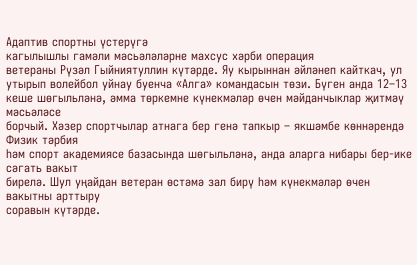Адаптив спортны үстерүгә
кагылышлы гамәли мәсьәләләрне махсус хәрби операция
ветераны Рүзәл Гыйниятуллин күтәрде. Яу кырыннан әйләнеп кайткач, ул утырып волейбол уйнау буенча «Алга» командасын төзи. Бүген анда 12–13
кеше шөгыльләнә, әмма төркемне күнекмәләр өчен мәйданчыклар җитмәү мәсьәләсе
борчый. Хәзер спортчылар атнага бер генә тапкыр – якшәмбе көннәрендә Физик тәрбия
һәм спорт академиясе базасында шөгыльләнә, анда аларга нибары бер-ике сәгать вакыт
бирелә. Шул уңайдан ветеран өстәмә зал бирү һәм күнекмәләр өчен вакытны арттыру
соравын күтәрде.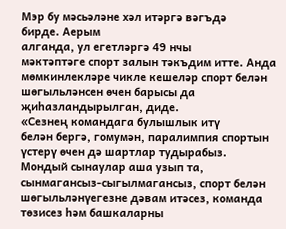Мэр бу мәсьәләне хәл итәргә вәгъдә
бирде. Аерым
алганда, ул егетләргә 49 нчы
мәктәптәге спорт залын тәкъдим итте. Анда
мөмкинлекләре чикле кешеләр спорт белән шөгыльләнсен өчен барысы да
җиһазландырылган, диде.
«Сезнең командага булышлык итү
белән бергә, гомумән, паралимпия спортын үстерү өчен дә шартлар тудырабыз.
Мондый сынаулар аша узып та, сынмагансыз-сыгылмагансыз, спорт белән
шөгыльләнүегезне дәвам итәсез, команда төзисез һәм башкаларны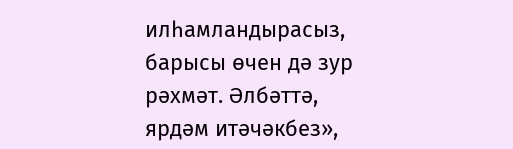илһамландырасыз,
барысы өчен дә зур рәхмәт. Әлбәттә, ярдәм итәчәкбез»,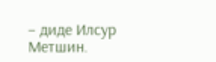– диде Илсур Метшин.